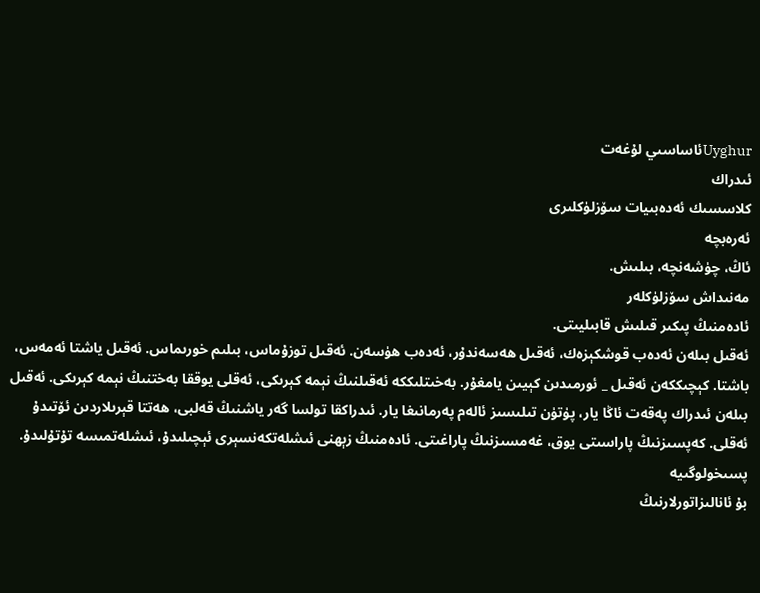Uyghurئاساسىي لۇغەت
ئىدراك
كلاسسىك ئەدەبىيات سۆزلۈكلىرى
ئەرەبچە
ئاڭ، چۈشەنچە، بىلىش.
مەنىداش سۆزلۈكلەر
ئادەمنىڭ پىكىر قىلىش قابىليىتى.
ئەقىل بىلەن ئەدەب قوشكېزەك، ئەقىل ھەسەندۇر، ئەدەب ھۈسەن. ئەقىل توزۇماس، بىلىم خورىماس. ئەقىل ياشتا ئەمەس، باشتا. كېچىككەن ئەقىل _ ئورمىدىن كېيىن يامغۇر. بەخىتلىككە ئەقىلنىڭ نېمە كېرىكى، ئەقلى يوققا بەختنىڭ نېمە كېرىكى. ئەقىل بىلەن ئىدراك پەقەت ئاڭا يار، پۈتۈن تىلىسىز ئالەم پەرمانىغا يار. ئىدراكقا تولسا گەر ياشنىڭ قەلبى، ھەتتا قېرىلاردىن ئۆتىدۇ ئەقلى. كەپسىزنىڭ پاراسىتى يوق، غەمسىزنىڭ پاراغىتى. ئادەمنىڭ زېھنى ئىشلەتكەنسېرى ئېچىلىدۇ، ئىشلەتمىسە تۇتۇلىدۇ.
پسىخولوگىيە
بۇ ئانالىزاتورلارنىڭ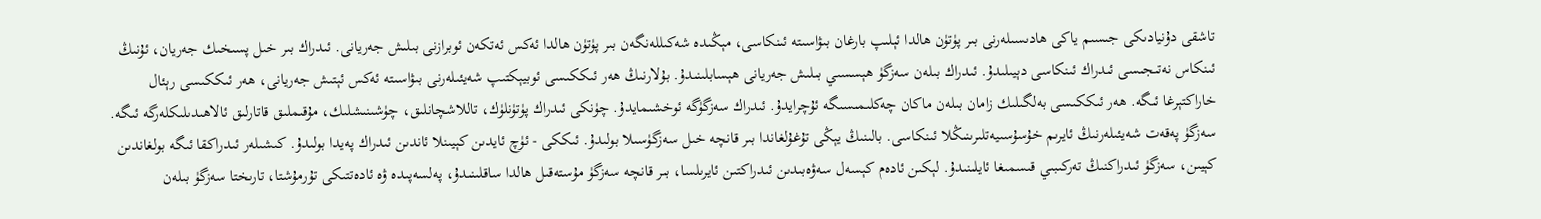تاشقى دۇنيادىكى جىسىم ياكى ھادىسىلەرنى بىر پۈتۈن ھالدا ئېلىپ بارغان بىۋاسىتە ئىنكاسى، مېڭىدە شەكىللەنگەن بىر پۈتۈن ھالدا ئەكس ئەتكەن ئوبرازنى بىلىش جەريانى. ئىدراك بىر خىل پسىخىك جەريان، ئۇنىڭ ئىنكاس نەتىجىسى ئىدراك ئىنكاسى دېيىلىدۇ. ئىدراك بىلەن سەزگۈ ھېسسىي بىلىش جەريانى ھېسابلىنىدۇ. بۇلارنىڭ ھەر ئىككىسى ئوبيېكتىپ شەيئىلەرنى بىۋاسىتە ئەكس ئېتىش جەريانى، ھەر ئىككىسى رېئال خاراكتېرغا ئىگە. ھەر ئىككىسى بەلگىلىك زامان بىلەن ماكان چەكلىمىسىگە ئۇچرايدۇ. ئىدراك سەزگۈگە ئوخشىمايدۇ. چۈنكى ئىدراك پۈتۈنلۈك، تاللاشچانلىق، چۈشىنىشلىك، مۇقىملىق قاتارلىق ئالاھىدىلىكلەرگە ئىگە. سەزگۈ پەقەت شەيئىلەرنىڭ ئايرىم خۇسۇسىيەتلىرىنىڭلا ئىنكاسى. بالىنىڭ يېڭى تۇغۇلغاندا بىر قانچە خىل سەزگۈسىلا بولىدۇ. ئىككى - ئۈچ ئايدىن كېيىنلا ئاندىن ئىدراك پەيدا بولىدۇ. كىشىلەر ئىدراكقا ئىگە بولغاندىن كېيىن، سەزگۈ ئىدراكنىڭ تەركىبىي قىسمىغا ئايلىنىدۇ. لېكىن ئادەم كېسەل سەۋەبىدىن ئىدراكتىن ئايرىلسا، بىر قانچە سەزگۈ مۇستەقىل ھالدا ساقلىنىدۇ، پەلسەپىدە ۋە ئادەتتىكى تۇرمۇشتا، تارىختا سەزگۈ بىلەن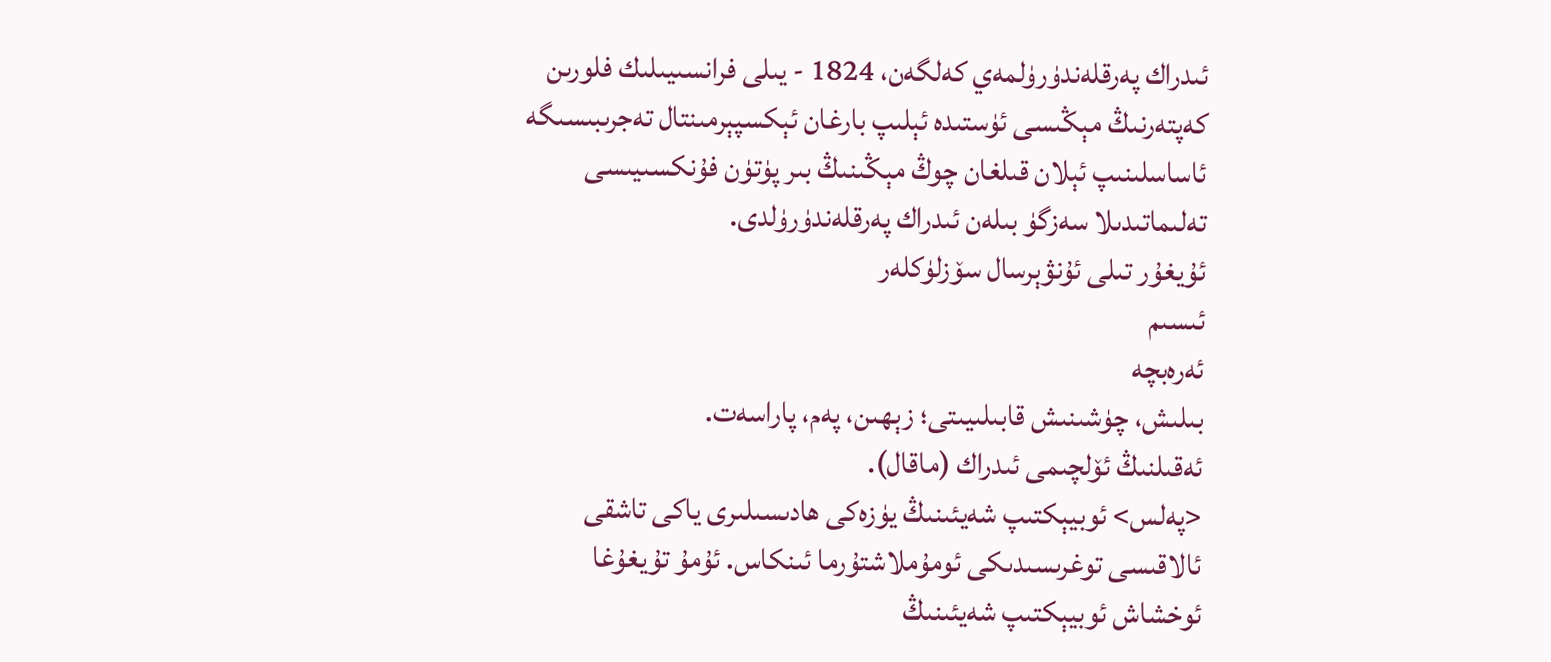ئىدراك پەرقلەندۈرۈلمەي كەلگەن، 1824 - يىلى فرانسىيىلىك فلورىن كەپتەرنىڭ مېڭىسى ئۈستىدە ئېلىپ بارغان ئېكسپېرمىنتال تەجرىبىسىگە ئاساسلىنىپ ئېلان قىلغان چوڭ مېڭىنىڭ بىر پۈتۈن فۇنكسىيىسى تەلىماتىدىلا سەزگۈ بىلەن ئىدراك پەرقلەندۈرۈلدى.
ئۇيغۇر تىلى ئۇنۋېرسال سۆزلۈكلەر
ئىسىم
ئەرەبچە
بىلىش، چۈشىنىش قابىلىيىتى؛ زېھىن، پەم، پاراسەت.
ئەقىلنىڭ ئۆلچىمى ئىدراك (ماقال).
<پەلس> ئوبيېكتىپ شەيئىنىڭ يۈزەكى ھادىسىلىرى ياكى تاشقى ئالاقىسى توغرىسىدىكى ئومۇملاشتۇرما ئىنكاس. ئۇمۇ تۇيغۇغا ئوخشاش ئوبيېكتىپ شەيئىنىڭ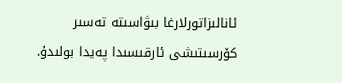ئانالىزاتورلارغا بىۋاسىتە تەسىر كۆرسىتىشى ئارقىسىدا پەيدا بولىدۇ.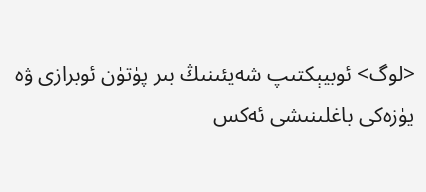<لوگ> ئوبيېكتىپ شەيئىنىڭ بىر پۈتۈن ئوبرازى ۋە يۈزەكى باغلىنىشى ئەكس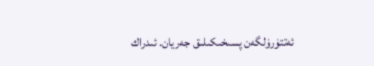ئەتتۈرۈلگەن پسىخىكىلىق جەريان. ئىدراك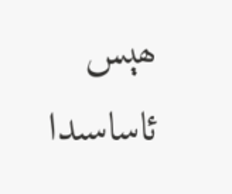ھېس ئاساسىدا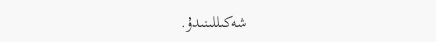شەكىللىنىدۇ.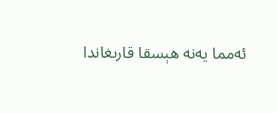ئەمما يەنە ھېسقا قارىغاندا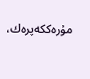مۇرەككەپرەك،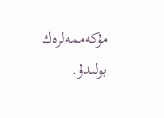مۇكەممەلرەك بولىدۇ.